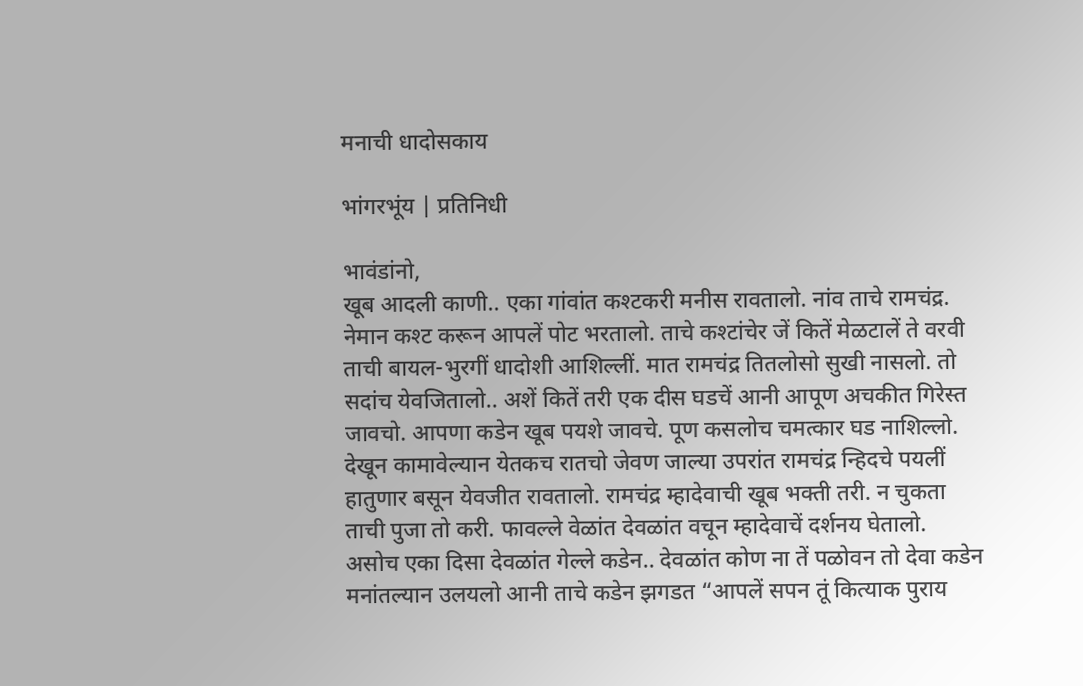मनाची धादोसकाय

भांगरभूंय | प्रतिनिधी

भावंडांनो,
खूब आदली काणी.. एका गांवांत कश्टकरी मनीस रावतालो. नांव ताचे रामचंद्र. नेमान कश्ट करून आपलें पोट भरतालो. ताचे कश्टांचेर जें कितें मेळटालें ते वरवी ताची बायल-भुरगीं धादोशी आशिल्लीं. मात रामचंद्र तितलोसो सुखी नासलो. तो सदांच येवजितालो.. अशें कितें तरी एक दीस घडचें आनी आपूण अचकीत गिरेस्त जावचो. आपणा कडेन खूब पयशे जावचे. पूण कसलोच चमत्कार घड नाशिल्लो. देखून कामावेल्यान येतकच रातचो जेवण जाल्या उपरांत रामचंद्र न्हिदचे पयलीं हातुणार बसून येवजीत रावतालो. रामचंद्र म्हादेवाची खूब भक्ती तरी. न चुकता ताची पुजा तो करी. फावल्ले वेळांत देवळांत वचून म्हादेवाचें दर्शनय घेतालो.
असोच एका दिसा देवळांत गेल्ले कडेन.. देवळांत कोण ना तें पळोवन तो देवा कडेन मनांतल्यान उलयलो आनी ताचे कडेन झगडत “आपलें सपन तूं कित्याक पुराय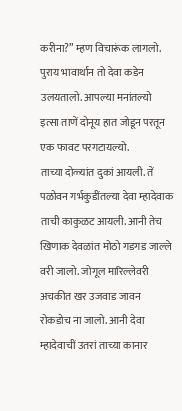करीना?” म्हण विचारूंक लागलो. पुराय भावार्थान तो देवा कडेन उलयतालो. आपल्या मनांतल्यो इत्सा ताणें दोनूय हात जोडून परतून एक फावट परगटायल्यो.
ताच्या दोळ्यांत दुकां आयली. तें पळोवन गर्भकुडींतल्या देवा म्हादेवाक ताची काकुळट आयली. आनी तेच खिणाक देवळांत मोठो गडगड जाल्ले वरी जालो. जोगूल मारिल्लेवरी अचकीत खर उजवाड जावन रोकडोच ना जालो. आनी देवा म्हादेवाचीं उतरां ताच्या कानार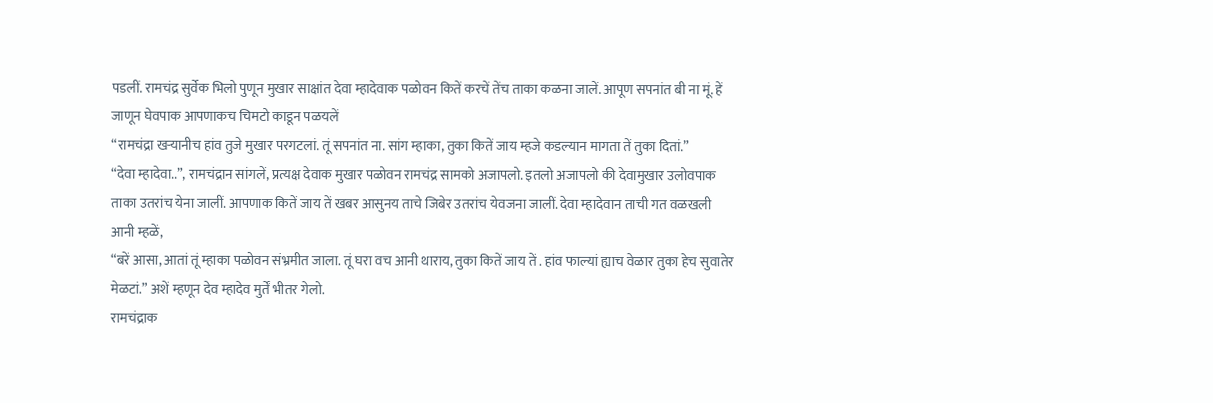पडलीं. रामचंद्र सुर्वेक भिलो पुणून मुखार साक्षांत देवा म्हादेवाक पळोवन कितें करचें तेंच ताका कळना जालें. आपूण सपनांत बी ना मूं. हें जाणून घेवपाक आपणाकच चिमटो काडून पळयलें
“रामचंद्रा खऱ्यानीच हांव तुजे मुखार परगटलां. तूं सपनांत ना. सांग म्हाका, तुका कितें जाय म्हजे कडल्यान मागता तें तुका दितां.”
“देवा म्हादेवा..”, रामचंद्रान सांगलें, प्रत्यक्ष देवाक मुखार पळोवन रामचंद्र सामको अजापलो. इतलो अजापलो की देवामुखार उलोवपाक ताका उतरांच येना जालीं. आपणाक कितें जाय तें खबर आसुनय ताचे जिबेर उतरांच येवजना जालीं. देवा म्हादेवान ताची गत वळखली आनी म्हळें,
“बरें आसा, आतां तूं म्हाका पळोवन संभ्रमीत जाला. तूं घरा वच आनी थाराय, तुका कितें जाय तें . हांव फाल्यां ह्याच वेळार तुका हेच सुवातेर मेळटां.” अशें म्हणून देव म्हादेव मुर्तें भीतर गेलो.
रामचंद्राक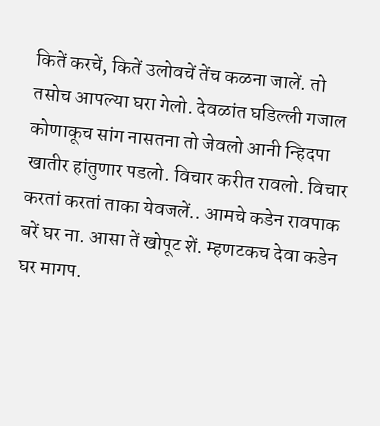कितें करचें, कितें उलोवचें तेंच कळना जालें. तो तसोच आपल्या घरा गेलो. देवळांत घडिल्ली गजाल कोणाकूच सांग नासतना तो जेवलो आनी न्हिदपा खातीर हांतुणार पडलो. विचार करीत रावलो. विचार करतां करतां ताका येवजलें.. आमचे कडेन रावपाक बरें घर ना. आसा तें खोपूट शें. म्हणटकच देवा कडेन घर मागप.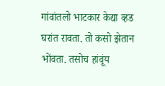गांवांतलो भाटकार केद्या व्हड घरांत रावता. तो कसो झेतान भोंवता. तसोच हांवूंय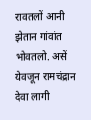रावतलों आनी झेतान गांवांत भोवतलो. असें येवजून रामचंद्रान देवा लागी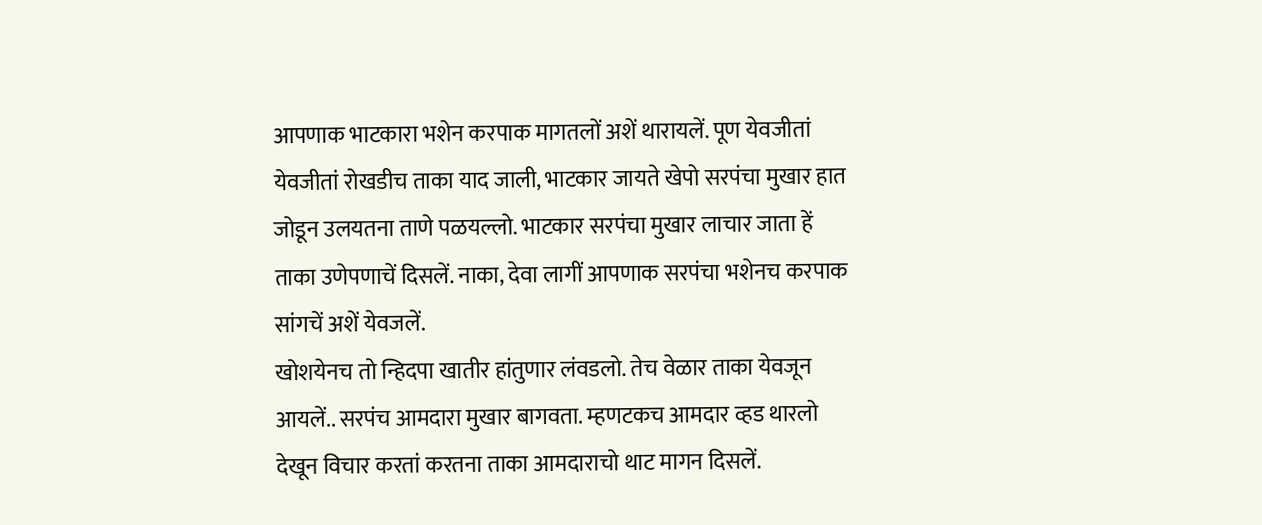आपणाक भाटकारा भशेन करपाक मागतलों अशें थारायलें. पूण येवजीतां येवजीतां रोखडीच ताका याद जाली, भाटकार जायते खेपो सरपंचा मुखार हात जोडून उलयतना ताणे पळयल्लो. भाटकार सरपंचा मुखार लाचार जाता हें ताका उणेपणाचें दिसलें. नाका, देवा लागीं आपणाक सरपंचा भशेनच करपाक सांगचें अशें येवजलें.
खोशयेनच तो न्हिदपा खातीर हांतुणार लंवडलो. तेच वेळार ताका येवजून आयलें.. सरपंच आमदारा मुखार बागवता. म्हणटकच आमदार व्हड थारलो देखून विचार करतां करतना ताका आमदाराचो थाट मागन दिसलें.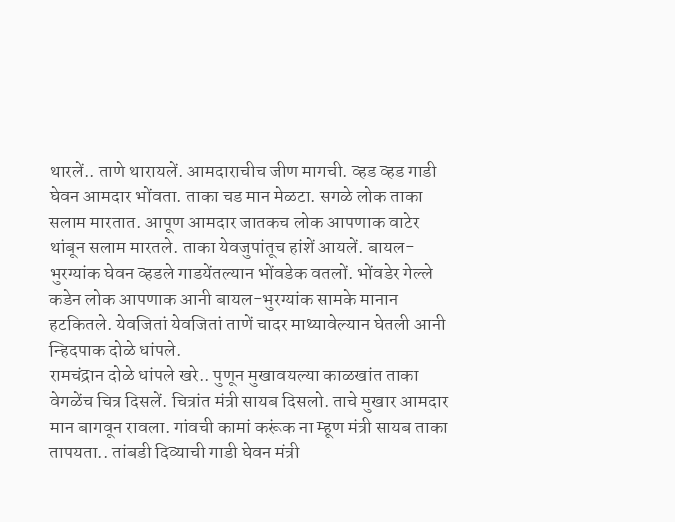थारलें.. ताणे थारायलें. आमदाराचीच जीण मागची. व्हड व्हड गाडी घेवन आमदार भोंवता. ताका चड मान मेळटा. सगळे लोक ताका सलाम मारतात. आपूण आमदार जातकच लोक आपणाक वाटेर थांबून सलाम मारतले. ताका येवजुपांतूच हांशें आयलें. बायल-भुरग्यांक घेवन व्हडले गाडयेंतल्यान भोंवडेक वतलों. भोंवडेर गेल्ले कडेन लोक आपणाक आनी बायल-भुरग्यांक सामके मानान हटकितले. येवजितां येवजितां ताणें चादर माथ्यावेल्यान घेतली आनी न्हिदपाक दोळे धांपले.
रामचंद्रान दोळे धांपले खरे.. पुणून मुखावयल्या काळखांत ताका वेगळेंच चित्र दिसलें. चित्रांत मंत्री सायब दिसलो. ताचे मुखार आमदार मान बागवून रावला. गांवची कामां करूंक ना म्हूण मंत्री सायब ताका तापयता.. तांबडी दिव्याची गाडी घेवन मंत्री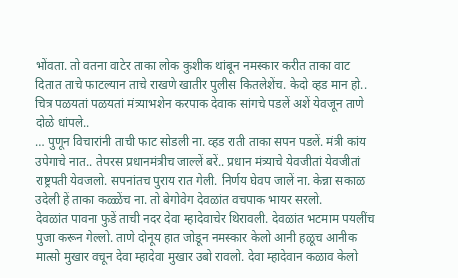भोंवता. तो वतना वाटेर ताका लोक कुशीक थांबून नमस्कार करीत ताका वाट दितात ताचे फाटल्यान ताचे राखणे खातीर पुलीस कितलेशेंच. केदो व्हड मान हो.. चित्र पळयतां पळयतां मंत्र्याभशेन करपाक देवाक सांगचे पडलें अशें येवजून ताणे दोळे धांपले..
… पुणून विचारांनी ताची फाट सोडली ना. व्हड राती ताका सपन पडलें. मंत्री कांय उपेगाचे नात.. तेपरस प्रधानमंत्रीच जाल्लें बरें.. प्रधान मंत्र्याचे येवजीतां येवजीतां राष्ट्रपती येवजलो. सपनांतच पुराय रात गेली. निर्णय घेवप जालें ना. केन्ना सकाळ उदेली हें ताका कळ्ळेंच ना. तो बेगोवेग देवळांत वचपाक भायर सरलो.
देवळांत पावना फुडें ताची नदर देवा म्हादेवाचेर थिरावली. देवळांत भटमाम पयलींच पुजा करून गेल्लो. ताणे दोनूय हात जोडून नमस्कार केलो आनी हळूच आनीक मात्सो मुखार वचून देवा म्हादेवा मुखार उबो रावलो. देवा म्हादेवान कळाव केलो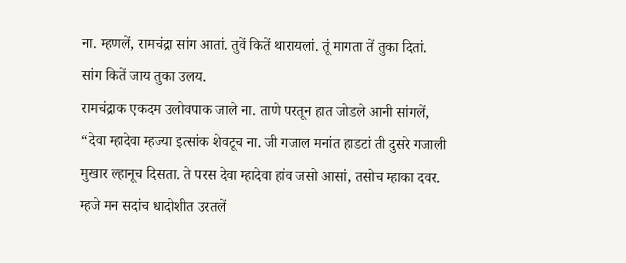ना. म्हणलें, रामचंद्रा सांग आतां. तुवें कितें थारायलां. तूं मागता तें तुका दितां. सांग कितें जाय तुका उलय.
रामचंद्राक एकदम उलोवपाक जाले ना. ताणे परतून हात जोडले आनी सांगलें, “देवा म्हादेवा म्हज्या इत्सांक शेवटूच ना. जी गजाल मनांत हाडटां ती दुसरे गजाली मुखार ल्हानूच दिसता. ते परस देवा म्हादेवा हांव जसो आसां, तसोच म्हाका दवर. म्हजे मन सदांच धादोशीत उरतलें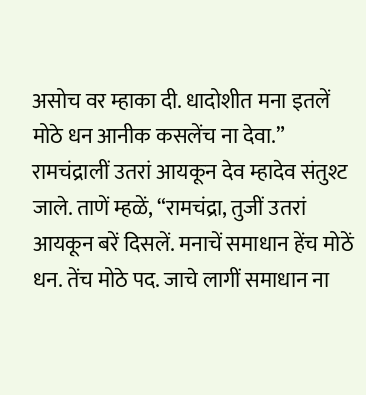असोच वर म्हाका दी. धादोशीत मना इतलें मोठे धन आनीक कसलेंच ना देवा.”
रामचंद्रालीं उतरां आयकून देव म्हादेव संतुश्ट जाले. ताणें म्हळें, “रामचंद्रा, तुजीं उतरां आयकून बरें दिसलें. मनाचें समाधान हेंच मोठें धन. तेंच मोठे पद. जाचे लागीं समाधान ना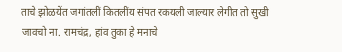ताचे झोळयेंत जगांतलीं कितलींय संपत रकयली जाल्यार लेगीत तो सुखी जावचो ना. रामचंद्र, हांव तुका हे मनाचे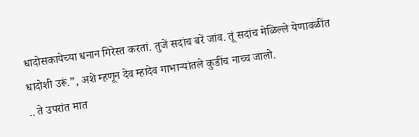धादोसकायेच्या धनान गिरेस्त करतां. तुजें सदांच बरें जांव. तूं सदांच मेळिल्ले येणावळींत धादोशी उरूं.”, अशें म्हणून देव म्हादेव गाभाऱ्यांतले कुडींच नाच्च जालो.
.. ते उपरांत मात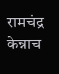रामचंद्र केन्नाच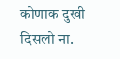कोणाक दुखी दिसलो ना.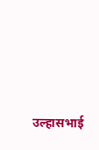उल्हासभाई